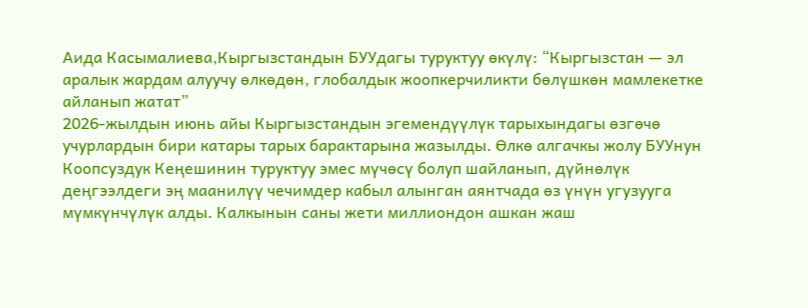Аида Касымалиева,Кыргызстандын БУУдагы туруктуу өкүлү: “Кыргызстан — эл аралык жардам алуучу өлкөдөн, глобалдык жоопкерчиликти бөлүшкөн мамлекетке айланып жатат”
2026-жылдын июнь айы Кыргызстандын эгемендүүлүк тарыхындагы өзгөчө учурлардын бири катары тарых барактарына жазылды. Өлкө алгачкы жолу БУУнун Коопсуздук Кеңешинин туруктуу эмес мүчөсү болуп шайланып, дүйнөлүк деңгээлдеги эң маанилүү чечимдер кабыл алынган аянтчада өз үнүн угузууга мүмкүнчүлүк алды. Калкынын саны жети миллиондон ашкан жаш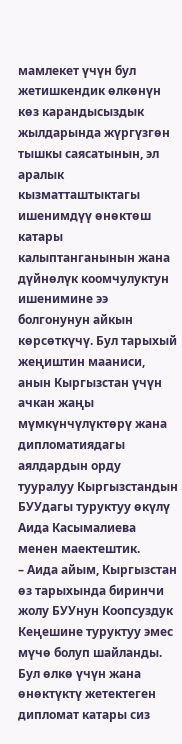мамлекет үчүн бул жетишкендик өлкөнүн көз карандысыздык жылдарында жүргүзгөн тышкы саясатынын, эл аралык кызматташтыктагы ишенимдүү өнөктөш катары калыптанганынын жана дүйнөлүк коомчулуктун ишенимине ээ болгонунун айкын көрсөткүчү. Бул тарыхый жеңиштин мааниси, анын Кыргызстан үчүн ачкан жаңы мүмкүнчүлүктөрү жана дипломатиядагы аялдардын орду тууралуу Кыргызстандын БУУдагы туруктуу өкүлү Аида Касымалиева менен маектештик.
– Аида айым, Кыргызстан өз тарыхында биринчи жолу БУУнун Коопсуздук Кеңешине туруктуу эмес мүчө болуп шайланды. Бул өлкө үчүн жана өнөктүктү жетектеген дипломат катары сиз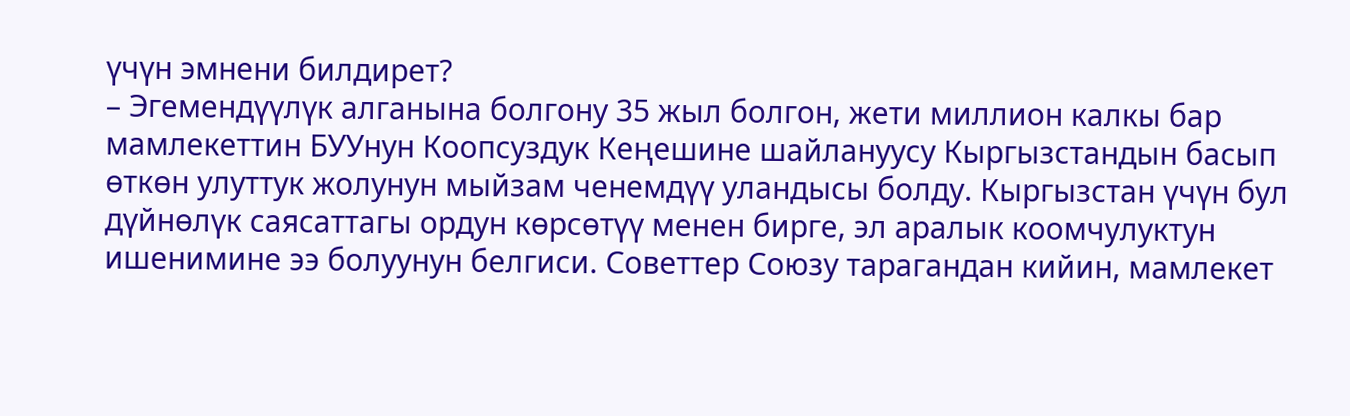үчүн эмнени билдирет?
– Эгемендүүлүк алганына болгону 35 жыл болгон, жети миллион калкы бар мамлекеттин БУУнун Коопсуздук Кеңешине шайлануусу Кыргызстандын басып өткөн улуттук жолунун мыйзам ченемдүү уландысы болду. Кыргызстан үчүн бул дүйнөлүк саясаттагы ордун көрсөтүү менен бирге, эл аралык коомчулуктун ишенимине ээ болуунун белгиси. Советтер Союзу тарагандан кийин, мамлекет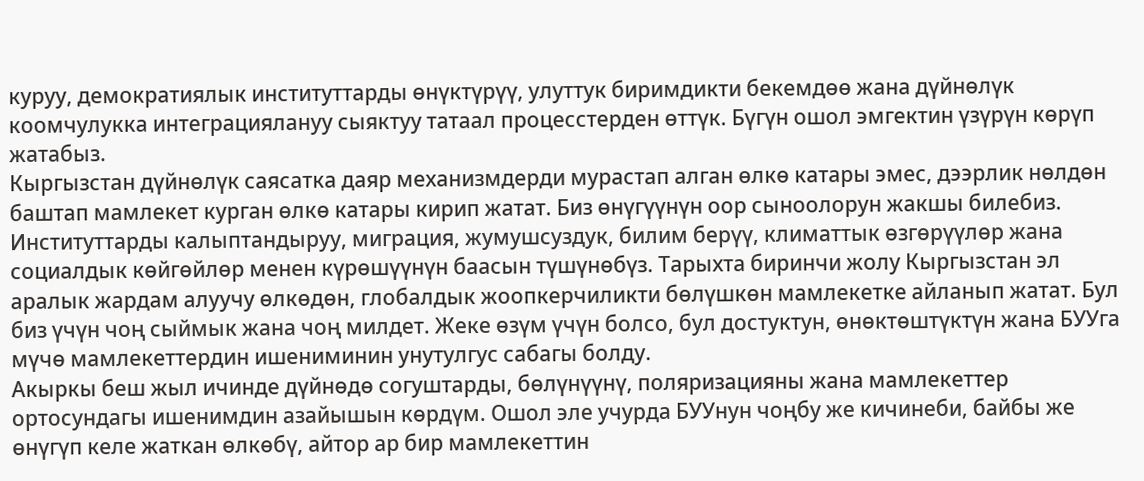куруу, демократиялык институттарды өнүктүрүү, улуттук биримдикти бекемдөө жана дүйнөлүк коомчулукка интеграциялануу сыяктуу татаал процесстерден өттүк. Бүгүн ошол эмгектин үзүрүн көрүп жатабыз.
Кыргызстан дүйнөлүк саясатка даяр механизмдерди мурастап алган өлкө катары эмес, дээрлик нөлдөн баштап мамлекет курган өлкө катары кирип жатат. Биз өнүгүүнүн оор сыноолорун жакшы билебиз. Институттарды калыптандыруу, миграция, жумушсуздук, билим берүү, климаттык өзгөрүүлөр жана социалдык көйгөйлөр менен күрөшүүнүн баасын түшүнөбүз. Тарыхта биринчи жолу Кыргызстан эл аралык жардам алуучу өлкөдөн, глобалдык жоопкерчиликти бөлүшкөн мамлекетке айланып жатат. Бул биз үчүн чоң сыймык жана чоң милдет. Жеке өзүм үчүн болсо, бул достуктун, өнөктөштүктүн жана БУУга мүчө мамлекеттердин ишениминин унутулгус сабагы болду.
Акыркы беш жыл ичинде дүйнөдө согуштарды, бөлүнүүнү, поляризацияны жана мамлекеттер ортосундагы ишенимдин азайышын көрдүм. Ошол эле учурда БУУнун чоңбу же кичинеби, байбы же өнүгүп келе жаткан өлкөбү, айтор ар бир мамлекеттин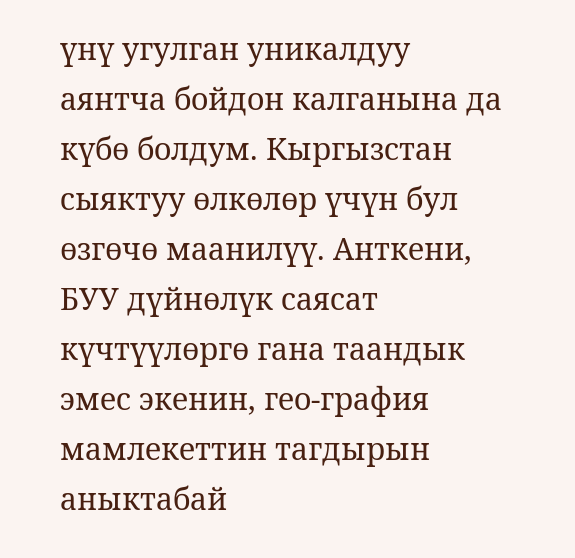үнү угулган уникалдуу аянтча бойдон калганына да күбө болдум. Кыргызстан сыяктуу өлкөлөр үчүн бул өзгөчө маанилүү. Анткени, БУУ дүйнөлүк саясат күчтүүлөргө гана таандык эмес экенин, гео-графия мамлекеттин тагдырын аныктабай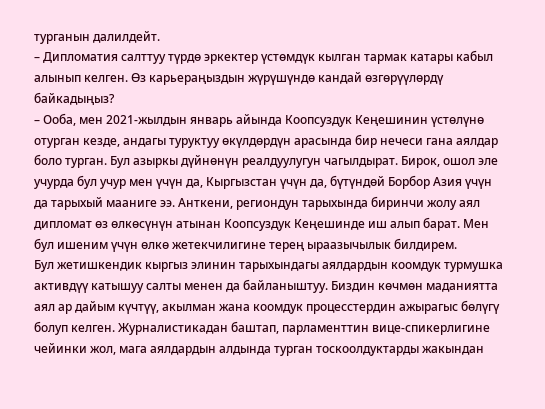турганын далилдейт.
– Дипломатия салттуу түрдө эркектер үстөмдүк кылган тармак катары кабыл алынып келген. Өз карьераңыздын жүрүшүндө кандай өзгөрүүлөрдү байкадыңыз?
– Ооба, мен 2021-жылдын январь айында Коопсуздук Кеңешинин үстөлүнө отурган кезде, андагы туруктуу өкүлдөрдүн арасында бир нечеси гана аялдар боло турган. Бул азыркы дүйнөнүн реалдуулугун чагылдырат. Бирок, ошол эле учурда бул учур мен үчүн да, Кыргызстан үчүн да, бүтүндөй Борбор Азия үчүн да тарыхый мааниге ээ. Анткени, региондун тарыхында биринчи жолу аял дипломат өз өлкөсүнүн атынан Коопсуздук Кеңешинде иш алып барат. Мен бул ишеним үчүн өлкө жетекчилигине терең ыраазычылык билдирем.
Бул жетишкендик кыргыз элинин тарыхындагы аялдардын коомдук турмушка активдүү катышуу салты менен да байланыштуу. Биздин көчмөн маданиятта аял ар дайым күчтүү, акылман жана коомдук процесстердин ажырагыс бөлүгү болуп келген. Журналистикадан баштап, парламенттин вице-спикерлигине чейинки жол, мага аялдардын алдында турган тоскоолдуктарды жакындан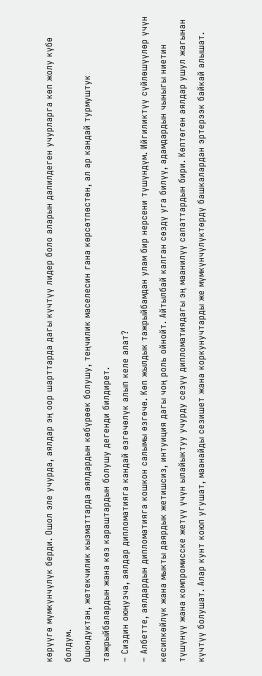көрүүгө мүмкүнчүлүк берди. Ошол эле учурда, аялдар эң оор шарттарда дагы күчтүү лидер боло аларын далилдеген учурларга көп жолу күбө болдум.
Ошондуктан, жетекчилик кызматтарда аялдардын көбүрөөк болушу, теңчилик маселесин гана көрсөтпөстөн, ал ар кандай турмуштук тажрыйбалардын жана көз караштардын болушу дегенди билдирет.
– Сиздин оюңузча, аялдар дипломатияга кандай өзгөчөлүк алып келе алат?
– Албетте, аялдардын дипломатияга кошкон салымы өзгөчө. Көп жылдык тажрыйбамдан улам бир нерсени түшүндүм. Ийгиликтүү сүйлөшүүлөр үчүн кесипкөйлүк жана мыкты даярдык жетишсиз, интуиция дагы чоң роль ойнойт. Айтылбай калган сөздү уга билүү, адамдардын чыныгы ниетин түшүнүү жана компромисске жетүү үчүн ылайыктуу учурду сезүү дипломатиядагы эң маанилүү сапаттардын бири. Көптөгөн аялдар ушул жагынан күчтүү болушат. Алар кунт коюп угушат, маанайды сезишет жана коркунучтарды же мүмкүнчүлүктөрдү башкалардан эртерээк байкай алышат.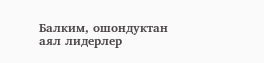Балким, ошондуктан аял лидерлер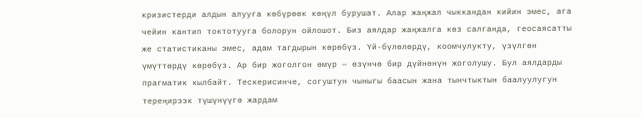кризистерди алдын алууга көбүрөөк көңүл бурушат. Алар жаңжал чыккандан кийин эмес, ага чейин кантип токтотууга болорун ойлошот. Биз аялдар жаңжалга көз салганда, геосаясатты же статистиканы эмес, адам тагдырын көрөбүз. Үй-бүлөлөрдү, коомчулукту, үзүлгөн үмүттөрдү көрөбүз. Ар бир жоголгон өмүр — өзүнчө бир дүйнөнүн жоголушу. Бул аялдарды прагматик кылбайт. Тескерисинче, согуштун чыныгы баасын жана тынчтыктын баалуулугун тереңирээк түшүнүүгө жардам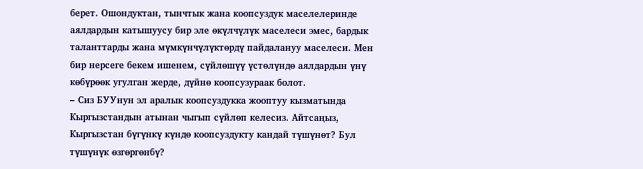берет. Ошондуктан, тынчтык жана коопсуздук маселелеринде аялдардын катышуусу бир эле өкүлчүлүк маселеси эмес, бардык таланттарды жана мүмкүнчүлүктөрдү пайдалануу маселеси. Мен бир нерсеге бекем ишенем, сүйлөшүү үстөлүндө аялдардын үнү көбүрөөк угулган жерде, дүйнө коопсузураак болот.
– Сиз БУУнун эл аралык коопсуздукка жооптуу кызматында Кыргызстандын атынан чыгып сүйлөп келесиз. Айтсаңыз, Кыргызстан бүгүнкү күндө коопсуздукту кандай түшүнөт? Бул түшүнүк өзгөргөнбү?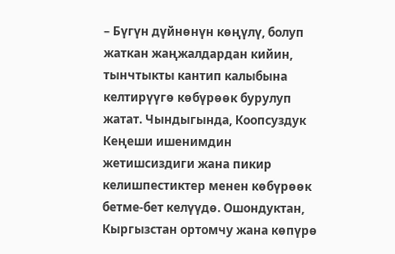– Бүгүн дүйнөнүн көңүлү, болуп жаткан жаңжалдардан кийин, тынчтыкты кантип калыбына келтирүүгө көбүрөөк бурулуп жатат. Чындыгында, Коопсуздук Кеңеши ишенимдин жетишсиздиги жана пикир келишпестиктер менен көбүрөөк бетме-бет келүүдө. Ошондуктан, Кыргызстан ортомчу жана көпүрө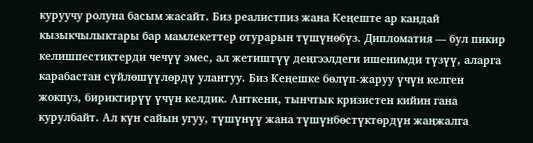куруучу ролуна басым жасайт. Биз реалистпиз жана Кеңеште ар кандай кызыкчылыктары бар мамлекеттер отурарын түшүнөбүз. Дипломатия — бул пикир келишпестиктерди чечүү эмес, ал жетиштүү деңгээлдеги ишенимди түзүү, аларга карабастан сүйлөшүүлөрдү улантуу. Биз Кеңешке бөлүп-жаруу үчүн келген жокпуз, бириктирүү үчүн келдик. Анткени, тынчтык кризистен кийин гана курулбайт. Ал күн сайын угуу, түшүнүү жана түшүнбөстүктөрдүн жаңжалга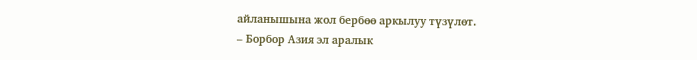айланышына жол бербөө аркылуу түзүлөт.
– Борбор Азия эл аралык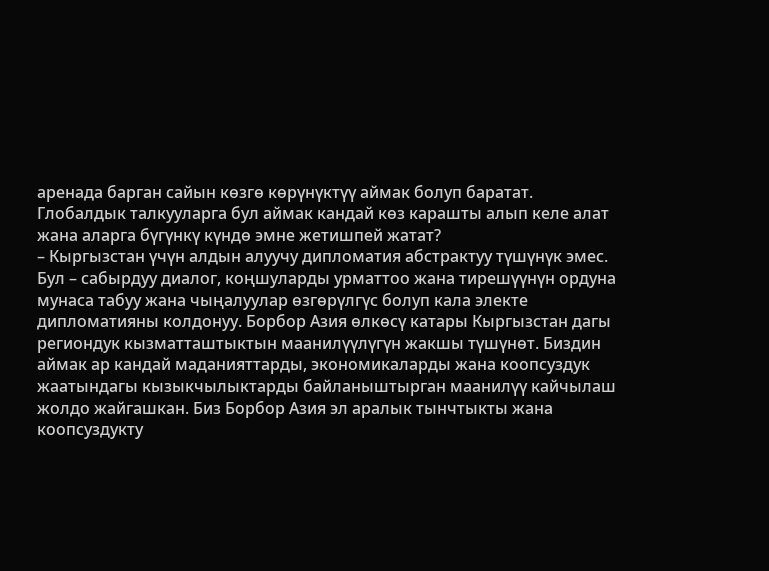аренада барган сайын көзгө көрүнүктүү аймак болуп баратат. Глобалдык талкууларга бул аймак кандай көз карашты алып келе алат жана аларга бүгүнкү күндө эмне жетишпей жатат?
– Кыргызстан үчүн алдын алуучу дипломатия абстрактуу түшүнүк эмес. Бул – сабырдуу диалог, коңшуларды урматтоо жана тирешүүнүн ордуна мунаса табуу жана чыңалуулар өзгөрүлгүс болуп кала электе дипломатияны колдонуу. Борбор Азия өлкөсү катары Кыргызстан дагы региондук кызматташтыктын маанилүүлүгүн жакшы түшүнөт. Биздин аймак ар кандай маданияттарды, экономикаларды жана коопсуздук жаатындагы кызыкчылыктарды байланыштырган маанилүү кайчылаш жолдо жайгашкан. Биз Борбор Азия эл аралык тынчтыкты жана коопсуздукту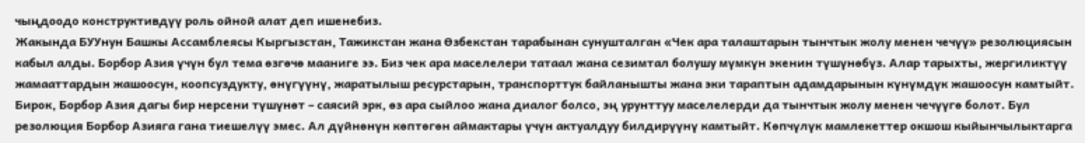чыңдоодо конструктивдүү роль ойной алат деп ишенебиз.
Жакында БУУнун Башкы Ассамблеясы Кыргызстан, Тажикстан жана Өзбекстан тарабынан сунушталган «Чек ара талаштарын тынчтык жолу менен чечүү» резолюциясын кабыл алды. Борбор Азия үчүн бул тема өзгөчө мааниге ээ. Биз чек ара маселелери татаал жана сезимтал болушу мүмкүн экенин түшүнөбүз. Алар тарыхты, жергиликтүү жамааттардын жашоосун, коопсуздукту, өнүгүүнү, жаратылыш ресурстарын, транспорттук байланышты жана эки тараптын адамдарынын күнүмдүк жашоосун камтыйт. Бирок, Борбор Азия дагы бир нерсени түшүнөт – саясий эрк, өз ара сыйлоо жана диалог болсо, эң урунттуу маселелерди да тынчтык жолу менен чечүүгө болот. Бул резолюция Борбор Азияга гана тиешелүү эмес. Ал дүйнөнүн көптөгөн аймактары үчүн актуалдуу билдирүүнү камтыйт. Көпчүлүк мамлекеттер окшош кыйынчылыктарга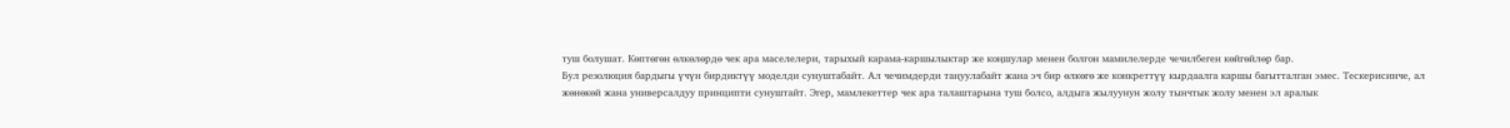туш болушат. Көптөгөн өлкөлөрдө чек ара маселелери, тарыхый карама-каршылыктар же коңшулар менен болгон мамилелерде чечилбеген көйгөйлөр бар.
Бул резолюция бардыгы үчүн бирдиктүү моделди сунуштабайт. Ал чечимдерди таңуулабайт жана эч бир өлкөгө же конкреттүү кырдаалга каршы багытталган эмес. Тескерисинче, ал жөнөкөй жана универсалдуу принципти сунуштайт. Эгер, мамлекеттер чек ара талаштарына туш болсо, алдыга жылуунун жолу тынчтык жолу менен эл аралык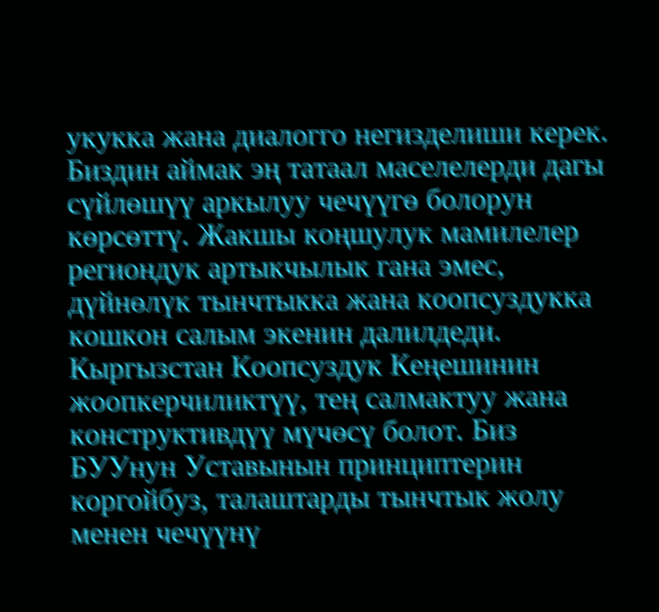укукка жана диалогго негизделиши керек. Биздин аймак эң татаал маселелерди дагы сүйлөшүү аркылуу чечүүгө болорун көрсөттү. Жакшы коңшулук мамилелер региондук артыкчылык гана эмес, дүйнөлүк тынчтыкка жана коопсуздукка кошкон салым экенин далилдеди. Кыргызстан Коопсуздук Кеңешинин жоопкерчиликтүү, тең салмактуу жана конструктивдүү мүчөсү болот. Биз БУУнун Уставынын принциптерин коргойбуз, талаштарды тынчтык жолу менен чечүүнү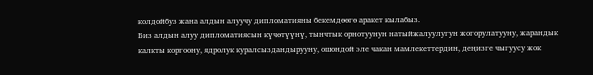колдойбуз жана алдын алуучу дипломатияны бекемдөөгө аракет кылабыз.
Биз алдын алуу дипломатиясын күчөтүүнү, тынчтык орнотуунун натыйжалуулугун жогорулатууну, жарандык калкты коргоону, ядролук куралсыздандырууну, ошондой эле чакан мамлекеттердин, деңизге чыгуусу жок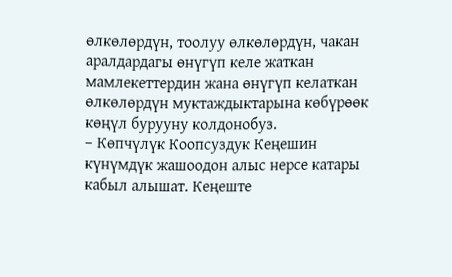өлкөлөрдүн, тоолуу өлкөлөрдүн, чакан аралдардагы өнүгүп келе жаткан мамлекеттердин жана өнүгүп келаткан өлкөлөрдүн муктаждыктарына көбүрөөк көңүл бурууну колдонобуз.
– Көпчүлүк Коопсуздук Кеңешин күнүмдүк жашоодон алыс нерсе катары кабыл алышат. Кеңеште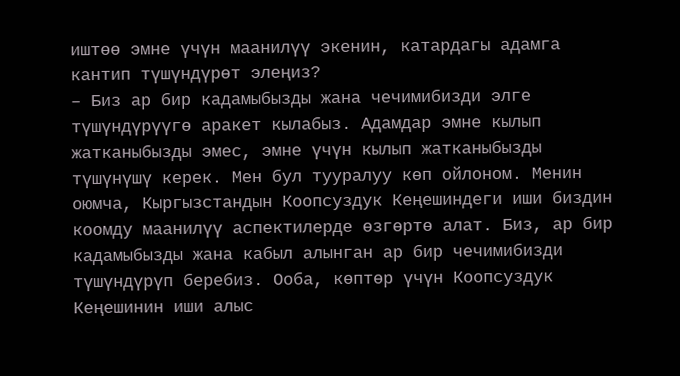иштөө эмне үчүн маанилүү экенин, катардагы адамга кантип түшүндүрөт элеңиз?
– Биз ар бир кадамыбызды жана чечимибизди элге түшүндүрүүгө аракет кылабыз. Адамдар эмне кылып жатканыбызды эмес, эмне үчүн кылып жатканыбызды түшүнүшү керек. Мен бул тууралуу көп ойлоном. Менин оюмча, Кыргызстандын Коопсуздук Кеңешиндеги иши биздин коомду маанилүү аспектилерде өзгөртө алат. Биз, ар бир кадамыбызды жана кабыл алынган ар бир чечимибизди түшүндүрүп беребиз. Ооба, көптөр үчүн Коопсуздук Кеңешинин иши алыс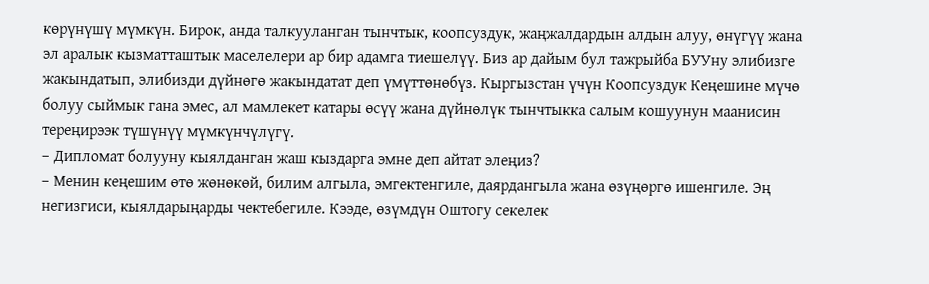көрүнүшү мүмкүн. Бирок, анда талкууланган тынчтык, коопсуздук, жаңжалдардын алдын алуу, өнүгүү жана эл аралык кызматташтык маселелери ар бир адамга тиешелүү. Биз ар дайым бул тажрыйба БУУну элибизге жакындатып, элибизди дүйнөгө жакындатат деп үмүттөнөбүз. Кыргызстан үчүн Коопсуздук Кеңешине мүчө болуу сыймык гана эмес, ал мамлекет катары өсүү жана дүйнөлүк тынчтыкка салым кошуунун маанисин тереңирээк түшүнүү мүмкүнчүлүгү.
– Дипломат болууну кыялданган жаш кыздарга эмне деп айтат элеңиз?
– Менин кеңешим өтө жөнөкөй, билим алгыла, эмгектенгиле, даярдангыла жана өзүңөргө ишенгиле. Эң негизгиси, кыялдарыңарды чектебегиле. Кээде, өзүмдүн Оштогу секелек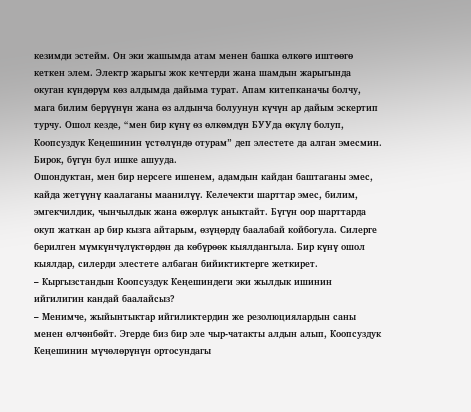кезимди эстейм. Он эки жашымда атам менен башка өлкөгө иштөөгө кеткен элем. Электр жарыгы жок кечтерди жана шамдын жарыгында окуган күндөрүм көз алдымда дайыма турат. Апам китепканачы болчу, мага билим берүүнүн жана өз алдынча болуунун күчүн ар дайым эскертип турчу. Ошол кезде, “мен бир күнү өз өлкөмдүн БУУда өкүлү болуп, Коопсуздук Кеңешинин үстөлүндө отурам” деп элестете да алган эмесмин. Бирок, бүгүн бул ишке ашууда.
Ошондуктан, мен бир нерсеге ишенем, адамдын кайдан баштаганы эмес, кайда жетүүнү каалаганы маанилүү. Келечекти шарттар эмес, билим, эмгекчилдик, чынчылдык жана өжөрлүк аныктайт. Бүгүн оор шарттарда окуп жаткан ар бир кызга айтарым, өзүңөрдү баалабай койбогула. Силерге берилген мүмкүнчүлүктөрдөн да көбүрөөк кыялдангыла. Бир күнү ошол кыялдар, силерди элестете албаган бийиктиктерге жеткирет.
– Кыргызстандын Коопсуздук Кеңешиндеги эки жылдык ишинин ийгилигин кандай баалайсыз?
– Менимче, жыйынтыктар ийгиликтердин же резолюциялардын саны менен өлчөнбөйт. Эгерде биз бир эле чыр-чатакты алдын алып, Коопсуздук Кеңешинин мүчөлөрүнүн ортосундагы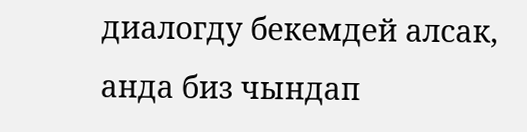диалогду бекемдей алсак, анда биз чындап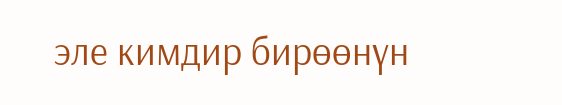эле кимдир бирөөнүн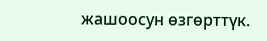жашоосун өзгөрттүк.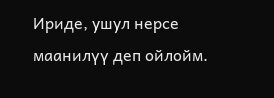Ириде, ушул нерсе маанилүү деп ойлойм.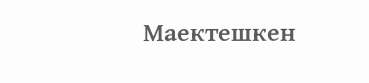Маектешкен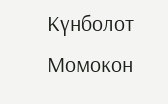Күнболот Момокон